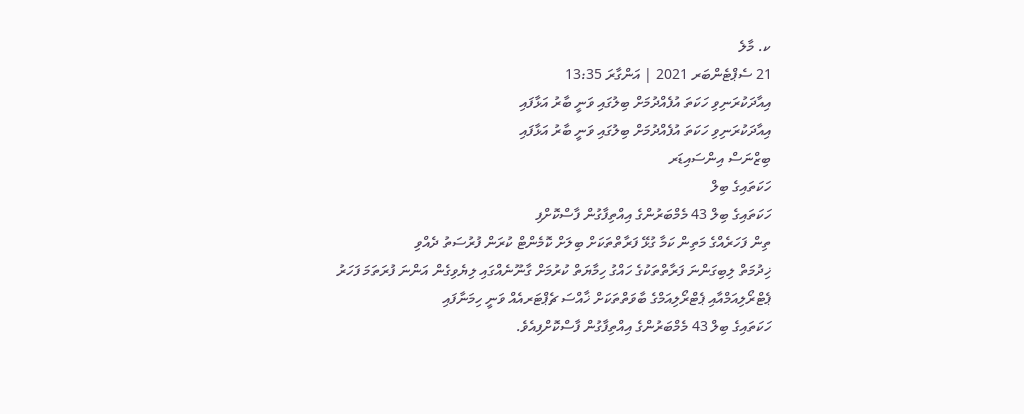ކ. މާލެ
21 ސެޕްޓެންބަރ 2021 | އަންގާރަ 13:35
އިއާދަކުރަނިވި ހަކަތަ އުފެއްދުމަށް ބިލުގައި ވަނީ ބާރު އަޅާފައި
އިއާދަކުރަނިވި ހަކަތަ އުފެއްދުމަށް ބިލުގައި ވަނީ ބާރު އަޅާފައި
ބިޒްނަސް އިންސައިޑަރ
ހަކަތައިގެ ބިލް
ހަކަތައިގެ ބިލް 43 މެމްބަރުންގެ އިއްތިފާގުން ފާސްކޮށްފި
ތިން ފަހަރެއްގެ މަތިން ކަމާ ގުޅޭ ފަރާތްތަކަށް ބިލަށް ކޮމެންޓް ކުރަން ފުރުސަތު ދެއްވި
ޚިދުމަތް ލިބިގަންނަ ފަރާތްތަކުގެ ހައްގު ހިމާޔަތް ކުރުމަށް ގާނޫނެއްގައި ލިޔެވިގެން އަންނަ ފުރަތަމަ ފަހަރު
ޕެޓްރޯލިއަމްއާއި ޕެޓްރޯލިއަމްގެ ބާވަތްތަކަށް ޚާއްސަ ޗެޕްޓަރއެއް ވަނީ ހިމަނާފައި
ހަކަތައިގެ ބިލް 43 މެމްބަރުންގެ އިއްތިފާގުން ފާސްކޮށްފިއެވެ.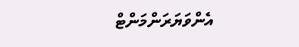އެންވަޔަރަންމަންޓް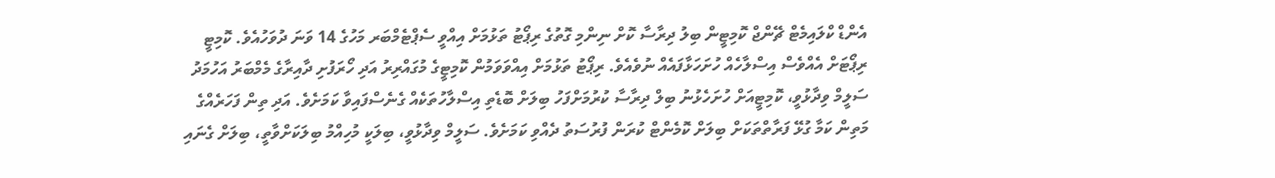އެންޑް ކްލައިމެޓް ޗޭންޖް ކޮމިޓީން ބިލު ދިރާސާ ކޮށް ނިންމި ގޮތުގެ ރިޕޯޓު ތަޅުމަށް އިއްވީ ސެޕްޓެމްބަރ މަހުގެ 14 ވަނަ ދުވަހުއެވެ. ކޮމިޓީ ރިޕޯޓަށް އެއްވެސް އިސްލާހެއް ހުށަހަޅާފައެއް ނުވެއެވެ. ރިޕޯޓު ތަޅުމަށް އިއްވަވަމުން ކޮމިޓީގެ މުގައްރިރު އަދި ހޯރަފުށި ދާއިރާގެ މެމްބަރު އަހުމަދު ސަލީމް ވިދާޅުވީ، ކޮމިޓީއަށް ހުށަހެޅުނު ބިލް ދިރާސާ ކުރުމަށްފަހު ބިލަށް ބޮޑެތި އިސްލާހުތަކެއް ގެނެސްފައިވާ ކަމަށެވެ. އަދި ތިން ފަހަރެއްގެ މަތިން ކަމާ ގުޅޭ ފަރާތްތަކަށް ބިލަށް ކޮމެންޓް ކުރަން ފުރުސަތު ދެއްވި ކަމަށެވެ. ސަލީމް ވިދާޅުވީ، ބިލަކީ މުހިއްމު ބިލަކަށްވާތީ، ބިލަށް ގެނައި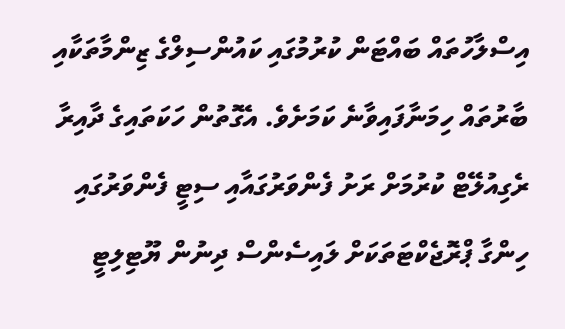އިސްލާހުތައް ބައްޓަން ކުރުމުގައި ކައުންސިލްގެ ޒިންމާތަކާއި ބާރުތައް ހިމަނާފައިވާނެ ކަމަށެވެ. އެގޮތުން ހަކަތައިގެ ދާއިރާ ރެގިއުލޭޓް ކުރުމަށް ރަށު ފެންވަރުގައާއި ސިޓީ ފެންވަރުގައި ހިންގާ ޕްރޮޖެކްޓަތަކަށް ލައިސެންސް ދިނުން ޔޫޓިލިޓީ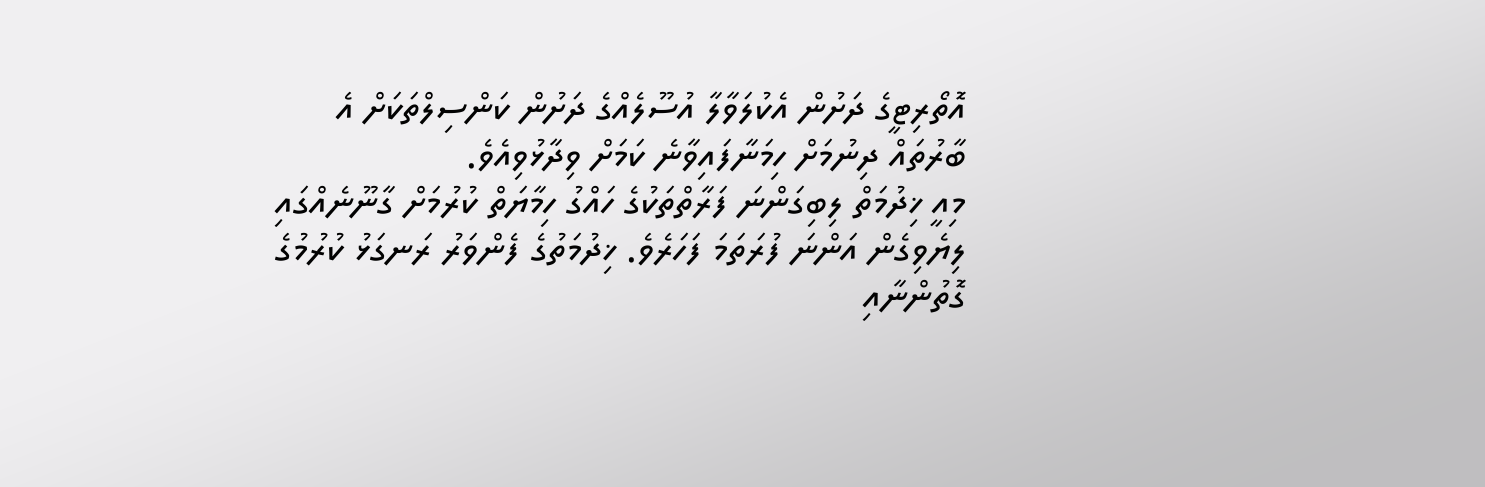އޮތޯރިޓީގެ ދަށުން އެކުލަވާލާ އުސޫލެއްގެ ދަށުން ކަންސިލްތަކަށް އެ ބާރުތައް ދިނުމަށް ހިމަނާފައިވާނެ ކަމަށް ވިދާޅުވިއެވެ.
މިއީ ޚިދުމަތް ލިބިގަންނަ ފަރާތްތަކުގެ ހައްގު ހިމާޔަތް ކުރުމަށް ގާނޫނެއްގައި ލިޔެވިގެން އަންނަ ފުރަތަމަ ފަހަރެވެ. ޚިދުމަތުގެ ފެންވަރު ރަނގަޅު ކުރުމުގެ ގޮތުންނާއި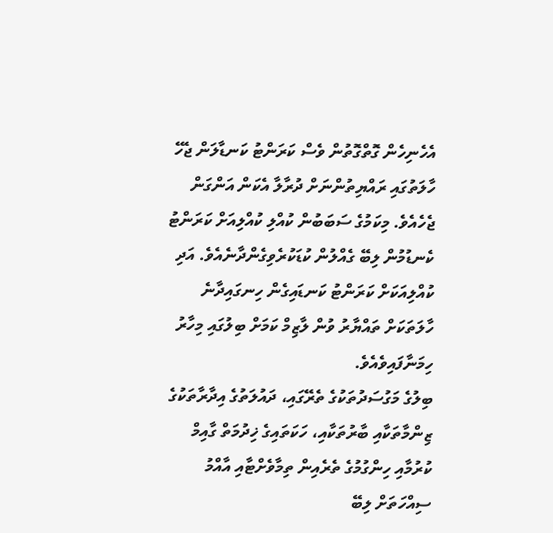އެހެނިހެން ގޮތްގޮތުން ވެސް ކަރަންޓު ކަނޑާލަން ޖެހޭ ހާލަތުގައި ރައްޔިތުންނަށް ދުރާލާ އެކަން އަންގަން ޖެހެއެވެ. މިކަމުގެ ސަބަބުން ކުއްލި ކުއްލިއަށް ކަރަންޓު ކެނޑުމުން ލިބޭ ގެއްލުން ކުޑަކުރެވިގެންދާނެއެވެ. އަދި ކުއްލިއަކަށް ކަރަންޓު ކަނޑައިގެން ހިނގައިދާނެ ހާލަތަކަށް ތައްޔާރު ވުން ލާޒިމް ކަމަށް ބިލުގައި މިހާރު ހިމަނާފައިވެއެވެ.
ބިލުގެ މަގުސަދުތަކުގެ ތެރޭގައި، ދައުލަތުގެ އިދާރާތަކުގެ ޒިންމާތަކާއި ބާރުތަކާއި، ހަކަތައިގެ ޚިދުމަތް ގާއިމް ކުރުމާއި ހިންގުމުގެ ތެރެއިން ތިމާވެށްޓާއި އާއްމު ސިއްހަތަށް ލިބޭ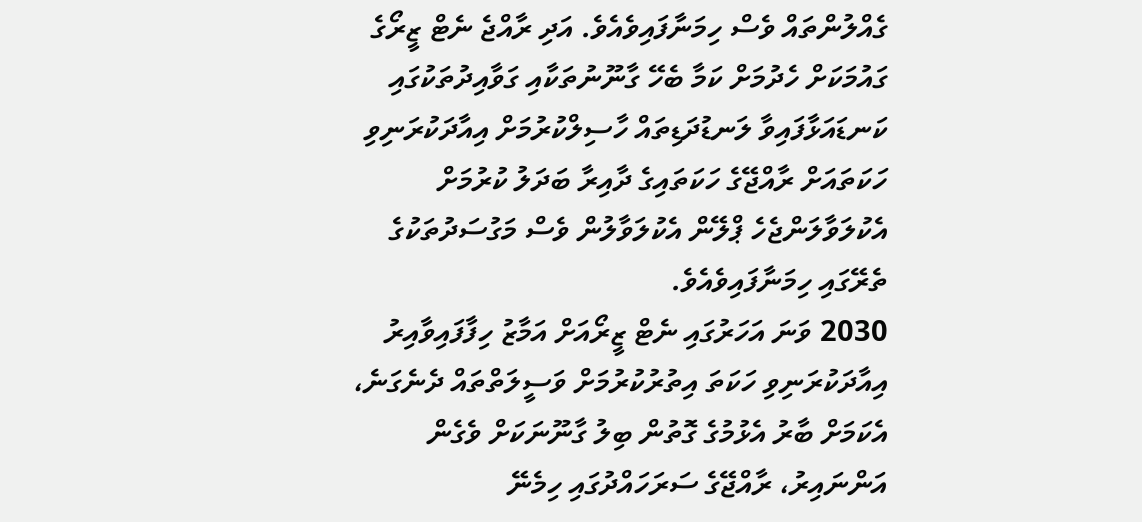ގެއްލުންތައް ވެސް ހިމަނާފައިވެއެވެ. އަދި ރާއްޖެ ނެޓް ޒީރޯގެ ގައުމަކަށް ހެދުމަށް ކަމާ ބެހޭ ގާނޫނުތަކާއި ގަވާއިދުތަކުގައި ކަނޑައަޅާފައިވާ ލަނޑުދަޑިތައް ހާސިލްކުރުމަށް އިއާދަކުރަނިވި ހަކަތައަށް ރާއްޖޭގެ ހަކަތައިގެ ދާއިރާ ބަދަލު ކުރުމަށް އެކުލަވާލަންޖެހެ ޕްލޭން އެކުލަވާލުން ވެސް މަގުސަދުތަކުގެ ތެރޭގައި ހިމަނާފައިވެއެވެ.
2030 ވަނަ އަހަރުގައި ނެޓް ޒީރޯއަށް އަމާޒު ހިފާފައިވާއިރު އިއާދަކުރަނިވި ހަކަތަ އިތުރުކުރުމަށް ވަސީލަތްތައް ދެނެގަނެ، އެކަމަށް ބާރު އެޅުމުގެ ގޮތުން ބިލު ގާނޫނަކަށް ވެގެން އަންނައިރު، ރާއްޖޭގެ ސަރަހައްދުގައި ހިމެނޭ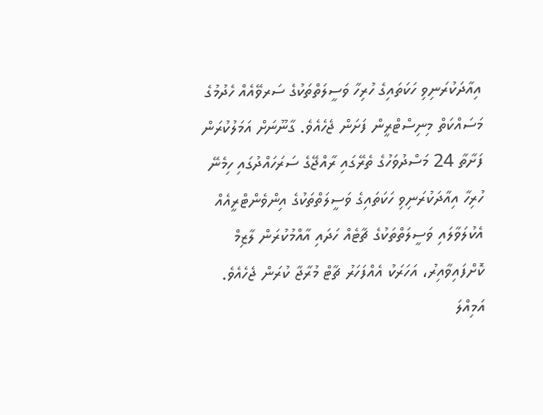އިއާދަކުރަނިވި ހަކަތައިގެ ހުރިހާ ވަސީލަތްތަކުގެ ސަރވޭއެއް ހެދުމުގެ މަސައްކަތް މިނިސްޓްރީން ފަށަން ޖެހެއެވެ. ގާނޫނަށް އަމަލުކުރަން ފަށާތާ 24 މަސްދުވަހުގެ ތެރޭގައި ރާއްޖޭގެ ސަރަހައްދުގައި ހިމެނޭ ހުރިހާ އިއާދަކުރަނިވި ހަކަތައިގެ ވަސީލަތްތަކުގެ އިންވެންޓްރީއެއް އެކުލަވާލައި ވަސީލަތްތަކުގެ ޗާޓެއް ހަދައި އާއްމުކުރަން ލާޒިމް ކޮށްފައިވާއިރު، އަހަރަކު އެއްފަހަރު ޗާޓް މުރާޖާ ކުރަން ޖެހެއެވެ.
އަމިއްލަ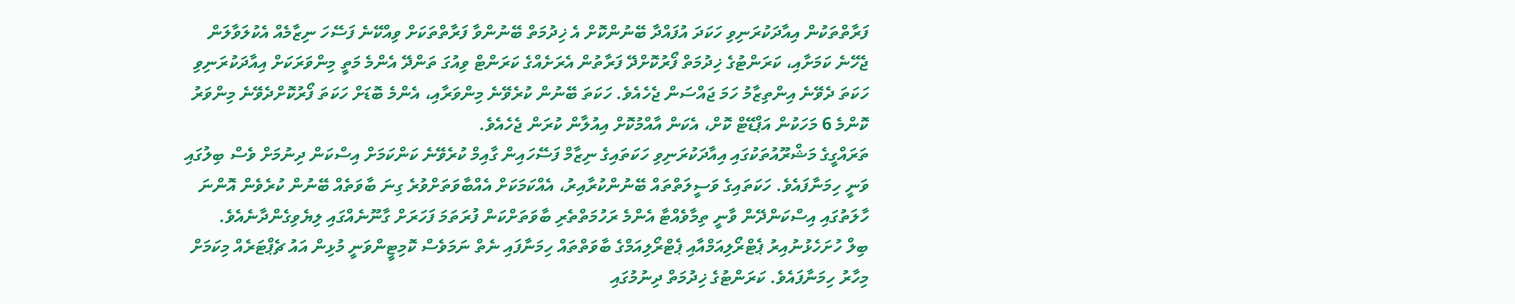ފަރާތްތަކުން އިއާދަކުރަނިވި ހަކަދަ އުފައްދާ ބޭނުންކޮށް އެ ޚިދުމަތް ބޭނުންވާ ފަރާތްތަކަށް ވިއްކޭނެ ފަސޭހަ ނިޒާމެއް އެކުލަވާލަން ޖެހޭނެ ކަމަށާއި، ކަރަންޓުގެ ޚިދުމަތް ފޯރުކޮށްދޭ ފަރާތުން އެރަށެއްގެ ކަރަންޓް ވިއުގަ ތަންދޭ އެންމެ މަތީ މިންވަރަކަށް އިއާދަކުރަނިވި ހަކަތަ ދެވޭނެ އިންތިޒާމު ހަމަ ޖައްސަން ޖެހެއެވެ. ހަކަތަ ބޭނުން ކުރެވޭނެ މިންވަރާއި، އެންމެ ބޮޑަށް ހަކަތަ ފޯރުކޮށްދެވޭނެ މިންވަރު ކޮންމެ 6 މަހަކުން އަޕްޑޭޓް ކޮށް، އެކަން އާއްމުކޮށް އިއުލާން ކުރަން ޖެހެއެވެ.
ތަރައްގީގެ މަޝްރޫއުތަކުގައި އިއާދަކުރަނިވި ހަކަތައިގެ ނިޒާމް ފަސޭހައިން ގާއިމް ކުރެވޭނެ ކަންކަމަށް އިސްކަން ދިނުމަށް ވެސް ބިލުގައި ވަނީ ހިމަނާފައެވެ. ހަކަތައިގެ ވަސީލަތްތައް ބޭނުންކުރާއިރު، އެއްކަމަކަށް އެއްބާވަތަށްވުރެ ގިނަ ބާވަތެއް ބޭނުން ކުރެވެން އޮންނަ ހާލަތުގައި އިސްކަންދޭން ވާނީ ތިމާވެއްޓާ އެންމެ ރަހުމަތްތެރި ބާވަތަށްކަން ފުރަތަމަ ފަހަރަށް ގާނޫނެއްގައި ލިޔެވިގެންދާނެއެވެ.
ބިލް ހުށަހެޅުނުއިރު ޕެޓްރޯލިއަމްއާއި ޕެޓްރޯލިއަމްގެ ބާވަތްތައް ހިމަނާފައި ނެތް ނަމަވެސް ކޮމިޓީންވަނީ މުޅިން އައު ޗެޕްޓަރެއް މިކަމަށް މިހާރު ހިމަނާފައެވެ. ކަރަންޓުގެ ޚިދުމަތް ދިނުމުގައި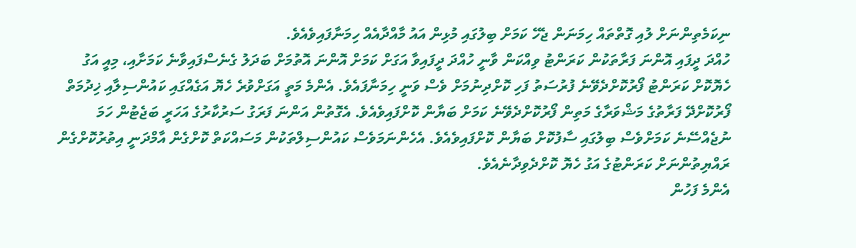ނިކަމެތިންނަށް ލުއި ގޮތްތައް ހިމަނަން ޖެހޭ ކަމަށް ބިލުގައި މުޅިން އައު މާއްދާއެއް ހިމަނާފައިވެއެވެ.
ހުއްދަ ދީފައި އޮންނަ ފަރާތަކުން ކަރަންޓު ވިއްކަން ވާނީ ހުއްދަ ދީފައިވާ އަގަށް ކަމަށް އޮންނަ އޮތުމަށް ބަދަލު ގެނެސްފައިވާނެ ކަމަށާއި، މިއީ އަގު ހެޔޮކޮށް ކަރަންޓު ފޯރުކޮށްދެވޭނެ ފުރުސަތު ފަހި ކޮށްދިނުމަށް ވެސް ވަނީ ހިމަނާފައެވެ. އެންމެ މަތީ އަގަށްވުރެ ހެޔޮ އަގެއްގައި ކައުންސިލާއި ޚިދުމަތް ފޯރުކޮށްދޭ ފަރާތުގެ މަޝްވަރާގެ މަތިން ފޯރުކޮށްދެވޭނެ ކަމަށް ބަޔާން ކޮށްފައިވެއެވެ. އެގޮތުން އަންނަ ފަރަގު ސަރުކާރުގެ އަހަރީ ބަޖެޓުން ހަމަ ނުޖެއްސޭނެ ކަމަށްވެސް ބިލުގައި ސާފުކޮށް ބަޔާން ކޮށްފައިވެއެވެ. އެހެންނަމަވެސް ކައުންސިލްތަކުން މަސައްކަތް ކޮށްގެން އާމްދަނީ އިތުރުކޮށްގެން ރައްޔިތުންނަށް ކަރަންޓުގެ އަގު ހެޔޮ ކޮށްދެވިދާނެއެވެ.
އެންމެ ފަހުން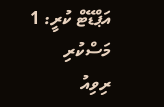އަޕްޑޭޓް ކުރީ: 1 މަސްކުރި
ރިވިއު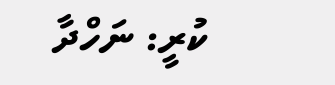ކުރީ: ނަހްދާ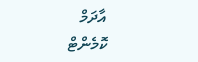އާދަމް
ކޮމެންޓް